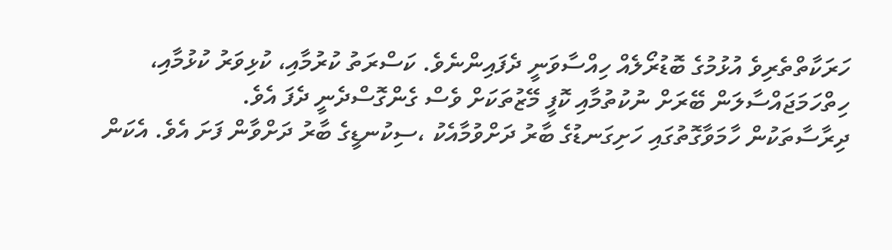ހަރަކާތްތެރިވެ އުޅުމުގެ ބޮޑުރޯލެއް ހިއްސާވަނީ ދެފައިންނެވެ. ކަސްރަތު ކުރުމާއި، ކުޅިވަރު ކުޅުމާއި، ހިތްހަމަޖައްސާލަން ބޭރަށް ނުކުތުމާއި ކޮފީ މޭޒުތަކަށް ވެސް ގެންގޮސްދެނީ ދެފަ އެވެ.
ދިރާސާތަކުން ހާމަވާގޮތުގައި ހަށިގަނޑުގެ ބާރު ދަށްވުމާއެކު ،ސިކުނޑީގެ ބާރު ދަށްވާން ފަށަ އެވެ. އެކަން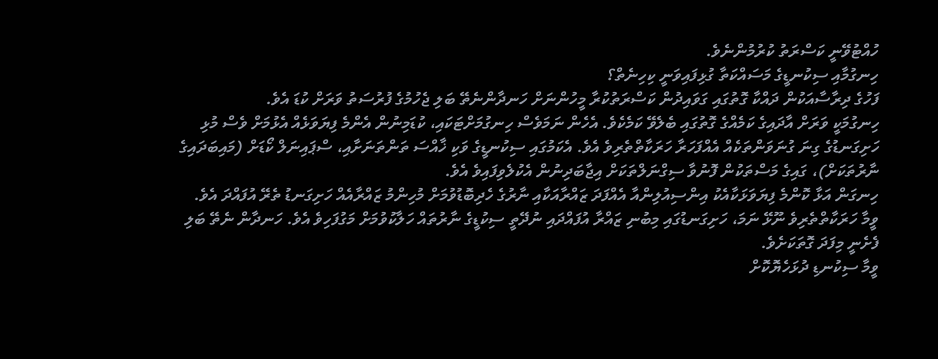ހުއްޓުވޭނީ ކަސްރަތު ކުރުމުންނެވެ.
ހިނގުމާއި ސިކުނޑީގެ މަސައްކަތާ ގުޅިފައިވަނީ ކިހިނެތް؟
ފަހުގެ ދިރާސާއަކުން ދައްކާ ގޮތުގައި ގަވައިދުން ކަސްރަތުކުރާ މީހުންނަށް ހަނދާންނެތޭ ބަލި ޖެހުމުގެ ފުރުސަތު ވަރަށް ކުޑަ އެވެ.
ހިނގުމަކީ ވަރަށް އާދައިގެ ކަމެއްގެ ގޮތުގައި ބެލެވޭ ކަމެކެވެ. އެހެން ނަމަވެސް ހިނގުމަށްޓަކައި، ކުޑަމިނުން އެންމެ ފިޔަވަޅެއް އެޅުމަށް ވެސް މުޅި ހަށިގަނޑުގެ ގިނަ ގުނަވަންތަކެއް އެއްފަހަރާ ހަރަކާތްތެރިވެ އެވެ. އެކަމުގައި ސިކުނޑީގެ ވަކި ޚާއްސަ ތަންތަނަށާއި، ސްޕައިނަލް ކޯޑަށް (މައިބަދައިގެ ނާރުތަކަށް)، ގައިގެ މަސްތަކުން ފޮނުވާ ސިގްނަލްތަކަށް އިޖާބަދިނުން އެކުލެވިފައިވެ އެވެ.
ހިނގަން އަޅާ ކޮންމެ ފިޔަވަޅަކާއެކު އިންސިއުލިންއާ އެއްފަދަ ޒައްރާއަކާއި ނާރުގެ ހެދިބޮޑުވުމަށް މުހިންމު ޒައްރާއެއް ހަށިގަނޑު ތެރޭ އުފައްދަ އެވެ. ވީމާ ހަރަކާތްތެރިވެ ނޫޅޭ ނަމަ، ހަށިގަނޑުގައި މިބުނި ޒައްރާ އުފައްދައި ނުދޭތީ ސިކުޑީގެ ނާރުތައް ހަލާކުވުމަށް މަގުފަހިވެ އެވެ. ހަނދާން ނެތޭ ބަލި ފެށެނީ މިފަދަ ގޮތަކަށެވެ.
ވީމާ ސިކުނޑި ދުޅަހެޔޮކޮށް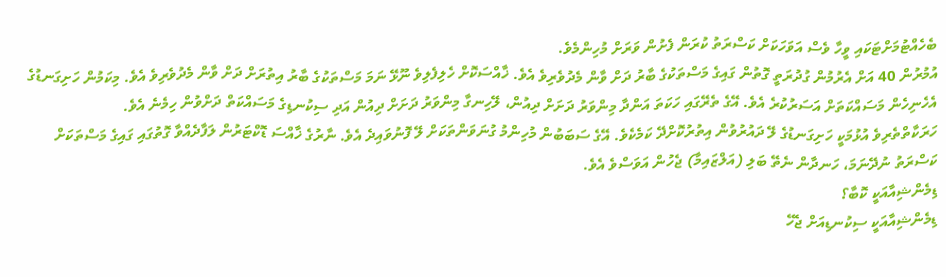ބެހެއްޓުމަށްޓަކައި ވީހާ ވެސް އަވަހަކަށް ކަސްރަތު ކުރަން ފެށުން ވަރަށް މުހިންމެވެ.
އުމުރުން 40 އަށް އެރުމުން ގުދުރަތީ ގޮތުން ގައިގެ މަސްތަކުގެ ބާރު ދަށް ވާން މެދުވެރިވެ އެވެ. ޚާއްސަކޮށް ހެލިފެލިވެ ނޫޅޭ ނަމަ މަސްތަކުގެ ބާރު އިތުރަށް ދަށް ވާން މެދުވެރިވެ އެވެ. މިކަމުން ހަށިގަނޑުގެ އެހެނިހެން މަސައްކަތަށް އަސަރުކުރެ އެވެ. އޭގެ ތެރޭގައި ހަކަތަ އަންދާ މިންވަރު ދަށަށް ދިއުން، ލޭހިނގާ މިންވަރު ދަށަށް ދިއުން އަދި ސިކުނޑިގެ މަސައްކަތް ދަށްވުން ހިމެނެ އެވެ.
ހަރަކާތްތެރިވެ އުޅުމަކީ ހަށިގަނޑުގެ ލޭ ދައުރުވުން އިތުރުކޮށްދޭ ކަމެކެވެ. އޭގެ ސަބަބުން މުހިންމު ގުނަވަންތަކަށް ލޭ ފޮނުވައިދެ އެވެ. ނާރުގެ ޚާއްސަ ޑޮކްޓަރުން ލަފާދެއްވާ ގޮތުގައި ގައިގެ މަސްތަކަށް ކަސްރަތު ނުދޭނަމަ، ހަނދާން ނެތޭ ބަލި (އަލްޒައިމާ) ޖެހުން އަވަސްވެ އެވެ.
ޑިމެންޝިއާއަކީ ކޮބާ؟
ޑިމެންޝިއާއަކީ ސިކުނޑިއަށް ޖެހޭ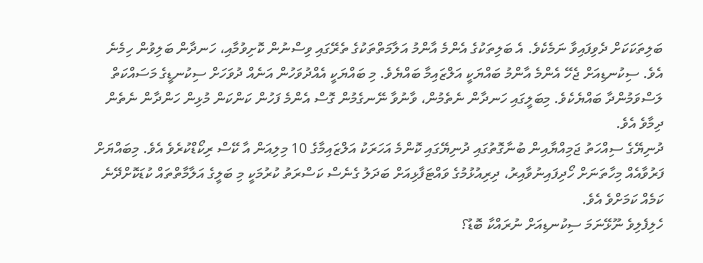ބަލިތަކަކަށް ދެވިފައިވާ ނަމެކެވެ. އެ ބަލިތަކުގެ އެންމެ އާންމު އަލާމަތްތަކުގެ ތެރޭގައި ވިސްނުން ކޮށިވުމާއި، ހަނދާން ބަލިވުން ހިމެނެ އެވެ. ސިކުނޑިއަށް ޖެހޭ އެންމެ އާންމު ބައްޔަކީ އަލްޒައިމާ ބައްޔެވެ. މި ބައްޔަކީ އެއްދުވަހުން އަނެއް ދުވަހަށް ސިކުނޑީގެ މަސައްކަތް ލަސްވަމުންދާ ބައްޔެކެވެ. މިބަލީގައި ހަނދާން ނެތެމުން، ވާނުވާ ނޭނގެމުން ގޮސް އެންމެ ފަހުން ކަންކަން މުޅިން ހަންދާން ނެތެން ދިމާވެ އެވެ.
ދުނިޔޭގެ ސިއްހަތު ޖަމިއްޔާއިން ބުނާގޮތުގައި ދުނިޔޭގައި ކޮންމެ އަހަރަކު އަލްޒައިމާގެ 10 މިލިއަން އާ ކޭސް ރިކޯޑްކުރެވެ އެވެ. މިބައްޔަށް ފަރުވާއެއް މިހާތަނަށް ހޯދިފައިނުވާއިރު، ދިރިއުޅުމުގެ ވައްޓަފާޅިއަށް ބަދަލު ގެނެސް ކަސްރަތު ކުރުމަކީ މި ބަލީގެ އަލާމާތްތައް ކުޑަކޮށްދޭނެ ކަމެއް ކަމަށްވެ އެވެ.
ހެލިފެލިވެ ނޫޅޭނަމަ ސިކުނޑިއަށް ނުރައްކާ ބޮޑު؟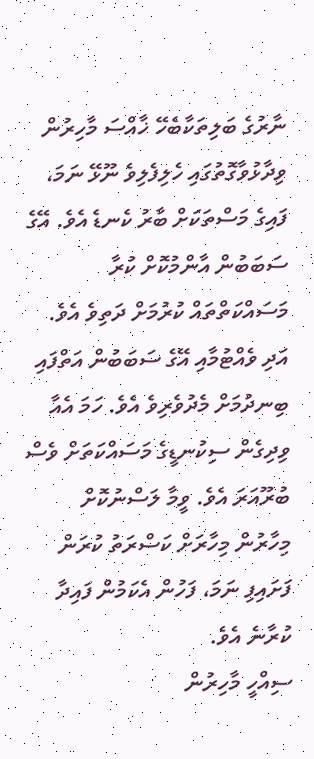ނާރުގެ ބަލިތަކާބެހޭ ޚާއްސަ މާހިރުން ވިދާޅުވާގޮތުގައި ހެލިފެލިވެ ނޫޅޭ ނަމަ، ފައިގެ މަސްތަކަށް ބާރު ކެނޑެ އެވެ. އޭގެ ސަބަބުން އާންމުކޮށް ކުރާ މަސައްކަތްތައް ކުރުމަށް ދަތިވެ އެވެ. އަދި ވެއްޓުމާއި އޭގެ ސަބަބުން އަތްފައި ބިނދުމަށް މެދުވެރިވެ އެވެ. ހަމަ އެއާ ވިދިގެން ސިކުނޑީގެ މަސައްކަތަށް ވެސް ބުރޫއަރަ އެވެ. ވީމާ ލަސްނުކޮށް މިހާރުން މިހާރަށް ކަސްރަތު ކުރަން ފަށައިފި ނަމަ، ފަހުން އެކަމުން ފައިދާ ކުރާނެ އެވެ.
ސިއްހީ މާހިރުން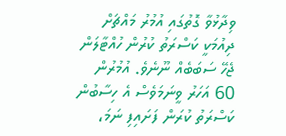ވިދާޅުވާ ގޮތުގައި އުމުރު މައްޗަށް ދިއުމަކީ ކަސްރަތު ކުރުން ހުއްޓާލަން ޖެހޭ ސަބަބެއް ނޫނެވެ. އުމުރުން 60 އަހަރު ވީނަމަވެސް އެ ހިސާބުން ކަސްރަތު ކުރަން ފަށައިފި ނަމަ،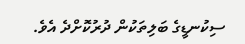ސިކުނޑީގެ ބަލިތަކުން ދުރުކޮށްދެ އެވެ.